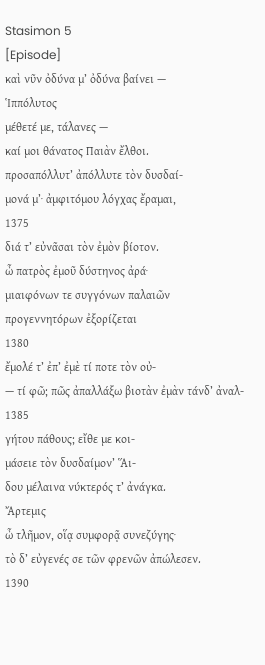Stasimon 5
[Episode]
καὶ νῦν ὀδύνα μ’ ὀδύνα βαίνει —
Ἱππόλυτος
μέθετέ με, τάλανες —
καί μοι θάνατος Παιὰν ἔλθοι.
προσαπόλλυτ’ ἀπόλλυτε τὸν δυσδαί-
μονά μ’· ἀμφιτόμου λόγχας ἔραμαι,
1375
διά τ’ εὐνᾶσαι τὸν ἐμὸν βίοτον.
ὦ πατρὸς ἐμοῦ δύστηνος ἀρά·
μιαιφόνων τε συγγόνων παλαιῶν
προγεννητόρων ἐξορίζεται
1380
ἔμολέ τ’ ἐπ’ ἐμὲ τί ποτε τὸν οὐ-
— τί φῶ; πῶς ἀπαλλάξω βιοτὰν ἐμὰν τάνδ’ ἀναλ-
1385
γήτου πάθους; εἴθε με κοι-
μάσειε τὸν δυσδαίμον’ Ἅι-
δου μέλαινα νύκτερός τ’ ἀνάγκα.
Ἄρτεμις
ὦ τλῆμον, οἵᾳ συμφορᾷ συνεζύγης·
τὸ δ’ εὐγενές σε τῶν φρενῶν ἀπώλεσεν.
1390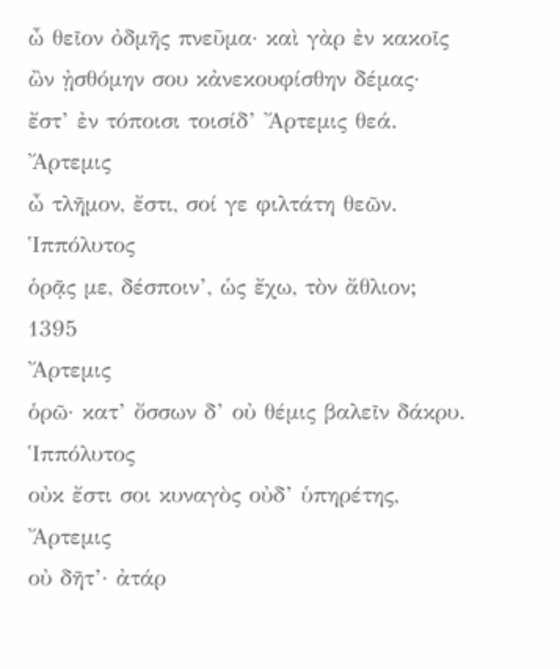ὦ θεῖον ὀδμῆς πνεῦμα· καὶ γὰρ ἐν κακοῖς
ὢν ᾐσθόμην σου κἀνεκουφίσθην δέμας·
ἔστ’ ἐν τόποισι τοισίδ’ Ἄρτεμις θεά.
Ἄρτεμις
ὦ τλῆμον, ἔστι, σοί γε φιλτάτη θεῶν.
Ἱππόλυτος
ὁρᾷς με, δέσποιν’, ὡς ἔχω, τὸν ἄθλιον;
1395
Ἄρτεμις
ὁρῶ· κατ’ ὄσσων δ’ οὐ θέμις βαλεῖν δάκρυ.
Ἱππόλυτος
οὐκ ἔστι σοι κυναγὸς οὐδ’ ὑπηρέτης,
Ἄρτεμις
οὐ δῆτ’· ἀτάρ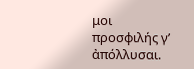μοι προσφιλής γ’ ἀπόλλυσαι.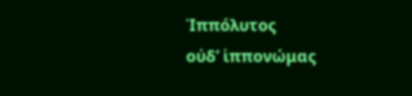Ἱππόλυτος
οὐδ’ ἱππονώμας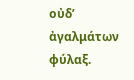οὐδ’ ἀγαλμάτων φύλαξ.